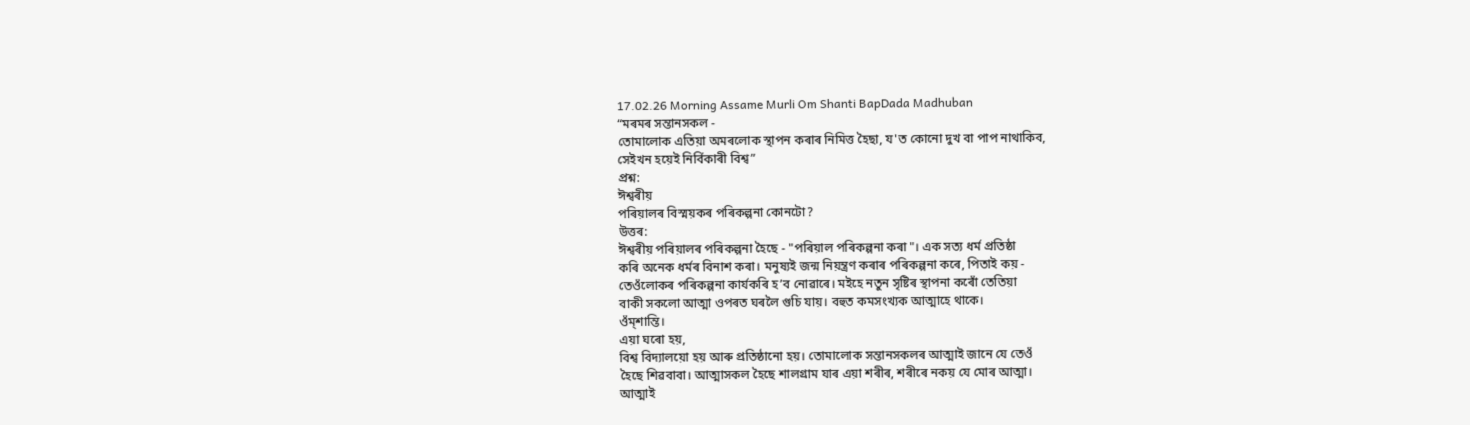17.02.26 Morning Assame Murli Om Shanti BapDada Madhuban
“মৰমৰ সন্তানসকল -
তোমালোক এতিয়া অমৰলোক স্থাপন কৰাৰ নিমিত্ত হৈছা, য'ত কোনো দুখ বা পাপ নাথাকিব,
সেইখন হয়েই নিৰ্বিকাৰী বিশ্ব”
প্ৰশ্ন:
ঈশ্বৰীয়
পৰিয়ালৰ বিস্ময়কৰ পৰিকল্পনা কোনটো?
উত্তৰ:
ঈশ্বৰীয় পৰিয়ালৰ পৰিকল্পনা হৈছে - "পৰিয়াল পৰিকল্পনা কৰা"। এক সত্য ধৰ্ম প্ৰতিষ্ঠা
কৰি অনেক ধৰ্মৰ বিনাশ কৰা। মনুষ্যই জন্ম নিয়ন্ত্ৰণ কৰাৰ পৰিকল্পনা কৰে, পিতাই কয় -
তেওঁলোকৰ পৰিকল্পনা কাৰ্যকৰি হ’ব নোৱাৰে। মইহে নতুন সৃষ্টিৰ স্থাপনা কৰোঁ তেতিয়া
বাকী সকলো আত্মা ওপৰত ঘৰলৈ গুচি যায়। বহুত কমসংখ্যক আত্মাহে থাকে।
ওঁম্শান্তি।
এয়া ঘৰো হয়,
বিশ্ব বিদ্যালয়ো হয় আৰু প্ৰতিষ্ঠানো হয়। তোমালোক সন্তানসকলৰ আত্মাই জানে যে তেওঁ
হৈছে শিৱবাবা। আত্মাসকল হৈছে শালগ্ৰাম যাৰ এয়া শৰীৰ, শৰীৰে নকয় যে মোৰ আত্মা।
আত্মাই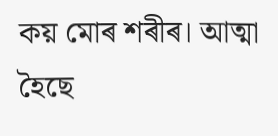কয় মোৰ শৰীৰ। আত্মা হৈছে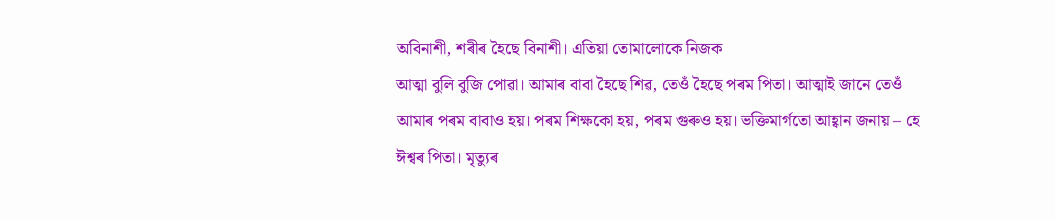অবিনাশী, শৰীৰ হৈছে বিনাশী। এতিয়া তোমালোকে নিজক
আত্মা বুলি বুজি পোৱা। আমাৰ বাবা হৈছে শিৱ, তেওঁ হৈছে পৰম পিতা। আত্মাই জানে তেওঁ
আমাৰ পৰম বাবাও হয়। পৰম শিক্ষকো হয়, পৰম গুৰুও হয়। ভক্তিমাৰ্গতো আহ্বান জনায় – হে
ঈশ্বৰ পিতা। মৃত্যুৰ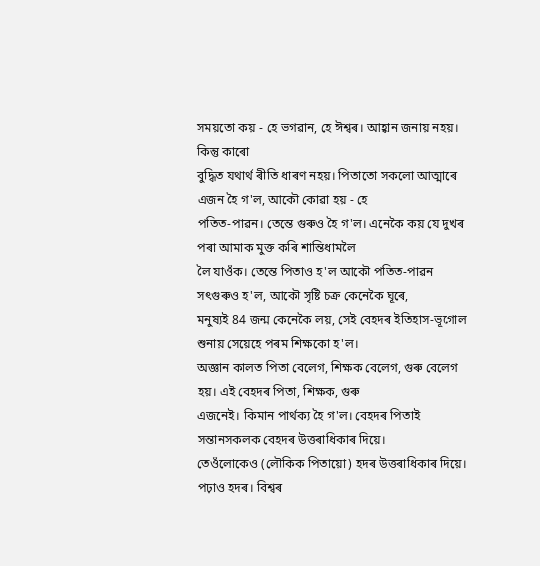সময়তো কয় - হে ভগৱান, হে ঈশ্বৰ। আহ্বান জনায় নহয়। কিন্তু কাৰো
বুদ্ধিত যথাৰ্থ ৰীতি ধাৰণ নহয়। পিতাতো সকলো আত্মাৰে এজন হৈ গ'ল, আকৌ কোৱা হয় - হে
পতিত-পাৱন। তেন্তে গুৰুও হৈ গ'ল। এনেকৈ কয় যে দুখৰ পৰা আমাক মুক্ত কৰি শান্তিধামলৈ
লৈ যাওঁক। তেন্তে পিতাও হ'ল আকৌ পতিত-পাৱন সৎগুৰুও হ'ল, আকৌ সৃষ্টি চক্ৰ কেনেকৈ ঘূৰে,
মনুষ্যই 84 জন্ম কেনেকৈ লয়, সেই বেহদৰ ইতিহাস-ভূগোল শুনায় সেয়েহে পৰম শিক্ষকো হ'ল।
অজ্ঞান কালত পিতা বেলেগ, শিক্ষক বেলেগ, গুৰু বেলেগ হয়। এই বেহদৰ পিতা, শিক্ষক, গুৰু
এজনেই। কিমান পাৰ্থক্য হৈ গ'ল। বেহদৰ পিতাই সন্তানসকলক বেহদৰ উত্তৰাধিকাৰ দিয়ে।
তেওঁলোকেও (লৌকিক পিতায়ো) হদৰ উত্তৰাধিকাৰ দিয়ে। পঢ়াও হদৰ। বিশ্বৰ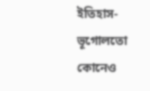ইতিহাস-ভূগোলতো
কোনেও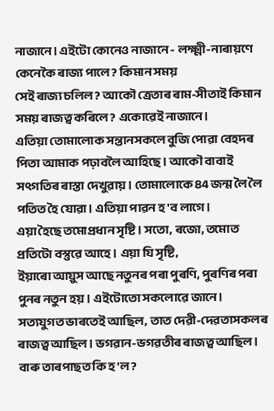নাজানে। এইটো কোনেও নাজানে - লক্ষ্মী-নাৰায়ণে কেনেকৈ ৰাজ্য পালে? কিমান সময়
সেই ৰাজ্য চলিল? আকৌ ত্ৰেতাৰ ৰাম-সীতাই কিমান সময় ৰাজত্ব কৰিলে? একোৱেই নাজানে।
এতিয়া তোমালোক সন্তানসকলে বুজি পোৱা বেহদৰ পিতা আমাক পঢ়াবলৈ আহিছে। আকৌ বাবাই
সৎগতিৰ ৰাস্তা দেখুৱায়। তোমালোকে 84 জন্ম লৈ লৈ পতিত হৈ যোৱা। এতিয়া পাৱন হ'ব লাগে।
এয়া হৈছে তমোপ্ৰধান সৃষ্টি। সতো, ৰজো, তমোত প্ৰতিটো বস্তুৱে আহে। এয়া যি সৃষ্টি,
ইয়াৰো আয়ুস আছে নতুনৰ পৰা পুৰণি, পুৰণিৰ পৰা পুনৰ নতুন হয়। এইটোতো সকলোৱে জানে।
সত্যযুগত ভাৰতেই আছিল, তাত দেৱী-দেৱতাসকলৰ ৰাজত্ব আছিল। ভগৱান-ভগৱতীৰ ৰাজত্ব আছিল।
বাৰু তাৰপাছত কি হ'ল?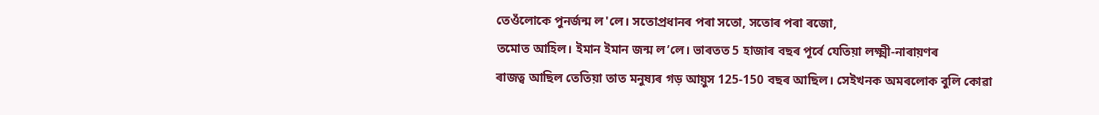তেওঁলোকে পুনৰ্জন্ম ল'লে। সতোপ্ৰধানৰ পৰা সতো, সতোৰ পৰা ৰজো,
তমোত আহিল। ইমান ইমান জন্ম ল’লে। ভাৰতত 5 হাজাৰ বছৰ পূৰ্বে যেতিয়া লক্ষ্মী-নাৰায়ণৰ
ৰাজত্ব আছিল তেতিয়া তাত মনুষ্যৰ গড় আয়ুস 125-150 বছৰ আছিল। সেইখনক অমৰলোক বুলি কোৱা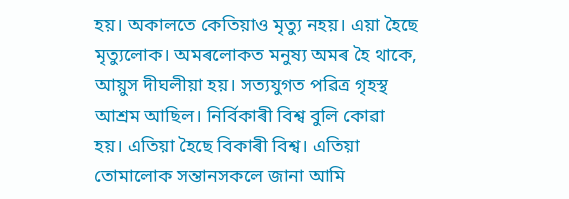হয়। অকালতে কেতিয়াও মৃত্যু নহয়। এয়া হৈছে মৃত্যুলোক। অমৰলোকত মনুষ্য অমৰ হৈ থাকে,
আয়ুস দীঘলীয়া হয়। সত্যযুগত পৱিত্র গৃহস্থ আশ্ৰম আছিল। নিৰ্বিকাৰী বিশ্ব বুলি কোৱা
হয়। এতিয়া হৈছে বিকাৰী বিশ্ব। এতিয়া তোমালোক সন্তানসকলে জানা আমি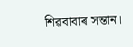শিৱবাবাৰ সন্তান।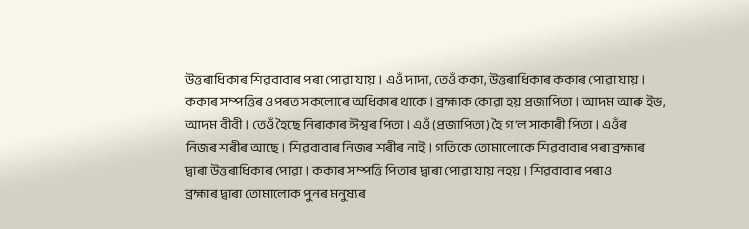উত্তৰাধিকাৰ শিৱবাবাৰ পৰা পোৱা যায়। এওঁ দাদা, তেওঁ ককা, উত্তৰাধিকাৰ ককাৰ পোৱা যায়।
ককাৰ সম্পত্তিৰ ওপৰত সকলোৰে অধিকাৰ থাকে। ব্ৰহ্মাক কোৱা হয় প্ৰজাপিতা। আদম আৰু ইভ,
আদম বীবী। তেওঁ হৈছে নিৰাকাৰ ঈশ্বৰ পিতা। এওঁ (প্ৰজাপিতা) হৈ গ'ল সাকাৰী পিতা। এওঁৰ
নিজৰ শৰীৰ আছে। শিৱবাবাৰ নিজৰ শৰীৰ নাই। গতিকে তোমালোকে শিৱবাবাৰ পৰা ব্ৰহ্মাৰ
দ্বাৰা উত্তৰাধিকাৰ পোৱা। ককাৰ সম্পত্তি পিতাৰ দ্বাৰা পোৱা যায় নহয়। শিৱবাবাৰ পৰাও
ব্ৰহ্মাৰ দ্বাৰা তোমালোক পুনৰ মনুষ্যৰ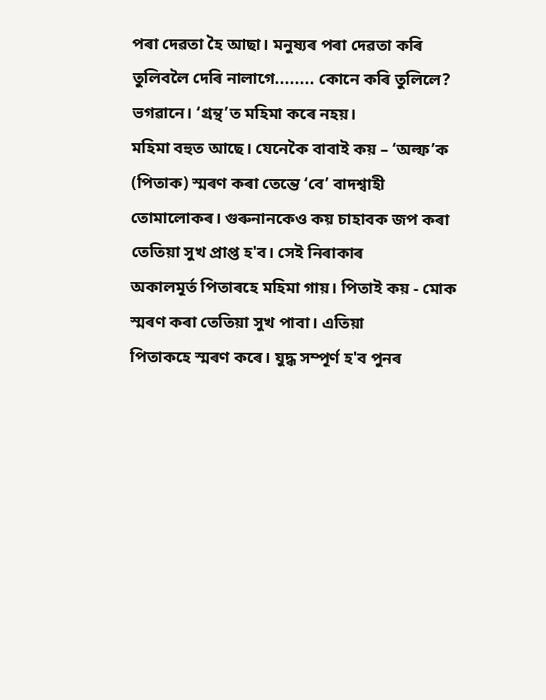পৰা দেৱতা হৈ আছা। মনুষ্যৰ পৰা দেৱতা কৰি
তুলিবলৈ দেৰি নালাগে........ কোনে কৰি তুলিলে? ভগৱানে। ‘গ্ৰন্থ’ত মহিমা কৰে নহয়।
মহিমা বহুত আছে। যেনেকৈ বাবাই কয় – ‘অল্ফ’ক (পিতাক) স্মৰণ কৰা তেন্তে ‘বে’ বাদশ্বাহী
তোমালোকৰ। গুৰুনানকেও কয় চাহাবক জপ কৰা তেতিয়া সুখ প্ৰাপ্ত হ'ব। সেই নিৰাকাৰ
অকালমূৰ্ত পিতাৰহে মহিমা গায়। পিতাই কয় - মোক স্মৰণ কৰা তেতিয়া সুখ পাবা। এতিয়া
পিতাকহে স্মৰণ কৰে। যুদ্ধ সম্পূৰ্ণ হ'ব পুনৰ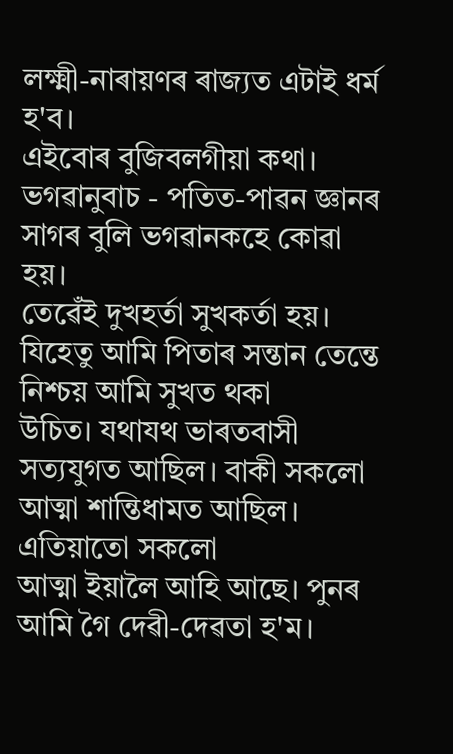লক্ষ্মী-নাৰায়ণৰ ৰাজ্যত এটাই ধৰ্ম হ'ব।
এইবোৰ বুজিবলগীয়া কথা। ভগৱানুবাচ - পতিত-পাৱন জ্ঞানৰ সাগৰ বুলি ভগৱানকহে কোৱা হয়।
তেৱেঁই দুখহৰ্তা সুখকৰ্তা হয়। যিহেতু আমি পিতাৰ সন্তান তেন্তে নিশ্চয় আমি সুখত থকা
উচিত। যথাযথ ভাৰতবাসী সত্যযুগত আছিল। বাকী সকলো আত্মা শান্তিধামত আছিল। এতিয়াতো সকলো
আত্মা ইয়ালৈ আহি আছে। পুনৰ আমি গৈ দেৱী-দেৱতা হ'ম।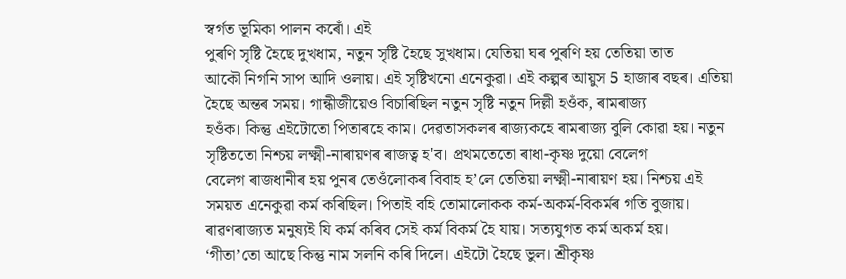স্বৰ্গত ভূমিকা পালন কৰোঁ। এই
পুৰণি সৃষ্টি হৈছে দুখধাম, নতুন সৃষ্টি হৈছে সুখধাম। যেতিয়া ঘৰ পুৰণি হয় তেতিয়া তাত
আকৌ নিগনি সাপ আদি ওলায়। এই সৃষ্টিখনো এনেকুৱা। এই কল্পৰ আয়ুস 5 হাজাৰ বছৰ। এতিয়া
হৈছে অন্তৰ সময়। গান্ধীজীয়েও বিচাৰিছিল নতুন সৃষ্টি নতুন দিল্লী হওঁক, ৰামৰাজ্য
হওঁক। কিন্তু এইটোতো পিতাৰহে কাম। দেৱতাসকলৰ ৰাজ্যকহে ৰামৰাজ্য বুলি কোৱা হয়। নতুন
সৃষ্টিততো নিশ্চয় লক্ষ্মী-নাৰায়ণৰ ৰাজত্ব হ'ব। প্ৰথমতেতো ৰাধা-কৃষ্ণ দুয়ো বেলেগ
বেলেগ ৰাজধানীৰ হয় পুনৰ তেওঁলোকৰ বিবাহ হ’লে তেতিয়া লক্ষ্মী-নাৰায়ণ হয়। নিশ্চয় এই
সময়ত এনেকুৱা কৰ্ম কৰিছিল। পিতাই বহি তোমালোকক কৰ্ম-অকৰ্ম-বিকৰ্মৰ গতি বুজায়।
ৰাৱণৰাজ্যত মনুষ্যই যি কৰ্ম কৰিব সেই কৰ্ম বিকৰ্ম হৈ যায়। সত্যযুগত কৰ্ম অকৰ্ম হয়।
‘গীতা’তো আছে কিন্তু নাম সলনি কৰি দিলে। এইটো হৈছে ভুল। শ্ৰীকৃষ্ণ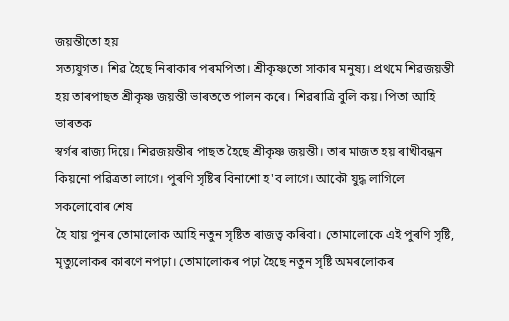জয়ন্তীতো হয়
সত্যযুগত। শিৱ হৈছে নিৰাকাৰ পৰমপিতা। শ্ৰীকৃষ্ণতো সাকাৰ মনুষ্য। প্ৰথমে শিৱজয়ন্তী
হয় তাৰপাছত শ্ৰীকৃষ্ণ জয়ন্তী ভাৰততে পালন কৰে। শিৱৰাত্ৰি বুলি কয়। পিতা আহি ভাৰতক
স্বৰ্গৰ ৰাজ্য দিয়ে। শিৱজয়ন্তীৰ পাছত হৈছে শ্ৰীকৃষ্ণ জয়ন্তী। তাৰ মাজত হয় ৰাখীবন্ধন
কিয়নো পৱিত্ৰতা লাগে। পুৰণি সৃষ্টিৰ বিনাশো হ'ব লাগে। আকৌ যুদ্ধ লাগিলে সকলোবোৰ শেষ
হৈ যায় পুনৰ তোমালোক আহি নতুন সৃষ্টিত ৰাজত্ব কৰিবা। তোমালোকে এই পুৰণি সৃষ্টি,
মৃত্যুলোকৰ কাৰণে নপঢ়া। তোমালোকৰ পঢ়া হৈছে নতুন সৃষ্টি অমৰলোকৰ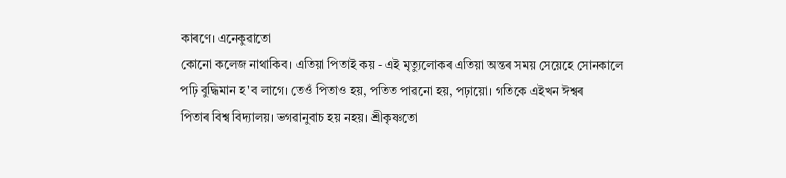কাৰণে। এনেকুৱাতো
কোনো কলেজ নাথাকিব। এতিয়া পিতাই কয় - এই মৃত্যুলোকৰ এতিয়া অন্তৰ সময় সেয়েহে সোনকালে
পঢ়ি বুদ্ধিমান হ'ব লাগে। তেওঁ পিতাও হয়, পতিত পাৱনো হয়, পঢ়ায়ো। গতিকে এইখন ঈশ্বৰ
পিতাৰ বিশ্ব বিদ্যালয়। ভগৱানুবাচ হয় নহয়। শ্ৰীকৃষ্ণতো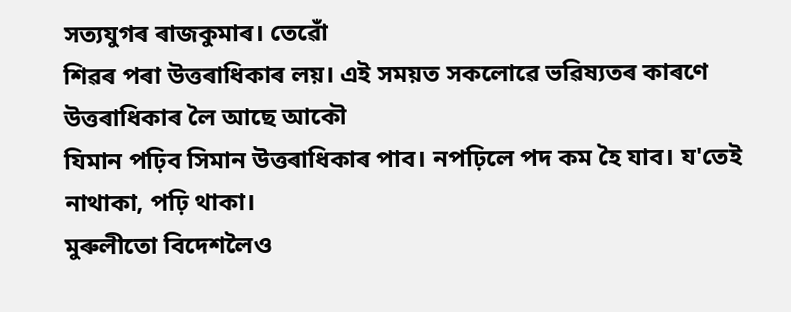সত্যযুগৰ ৰাজকুমাৰ। তেৱোঁ
শিৱৰ পৰা উত্তৰাধিকাৰ লয়। এই সময়ত সকলোৱে ভৱিষ্যতৰ কাৰণে উত্তৰাধিকাৰ লৈ আছে আকৌ
যিমান পঢ়িব সিমান উত্তৰাধিকাৰ পাব। নপঢ়িলে পদ কম হৈ যাব। য'তেই নাথাকা, পঢ়ি থাকা।
মুৰুলীতো বিদেশলৈও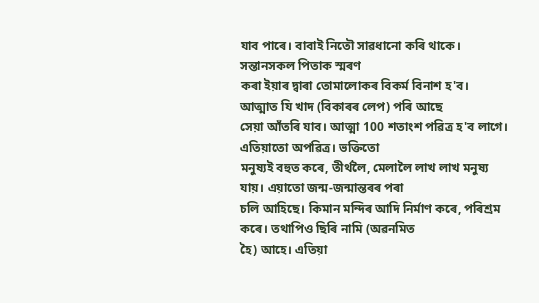যাব পাৰে। বাবাই নিতৌ সাৱধানো কৰি থাকে। সন্তানসকল পিতাক স্মৰণ
কৰা ইয়াৰ দ্বাৰা তোমালোকৰ বিকৰ্ম বিনাশ হ'ব। আত্মাত যি খাদ (বিকাৰৰ লেপ) পৰি আছে
সেয়া আঁতৰি যাব। আত্মা 100 শতাংশ পৱিত্র হ'ব লাগে। এতিয়াতো অপৱিত্ৰ। ভক্তিতো
মনুষ্যই বহুত কৰে, তীৰ্থলৈ, মেলালৈ লাখ লাখ মনুষ্য যায়। এয়াতো জন্ম-জন্মান্তৰৰ পৰা
চলি আহিছে। কিমান মন্দিৰ আদি নিৰ্মাণ কৰে, পৰিশ্ৰম কৰে। তথাপিও ছিৰি নামি (অৱনমিত
হৈ) আহে। এতিয়া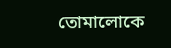তোমালোকে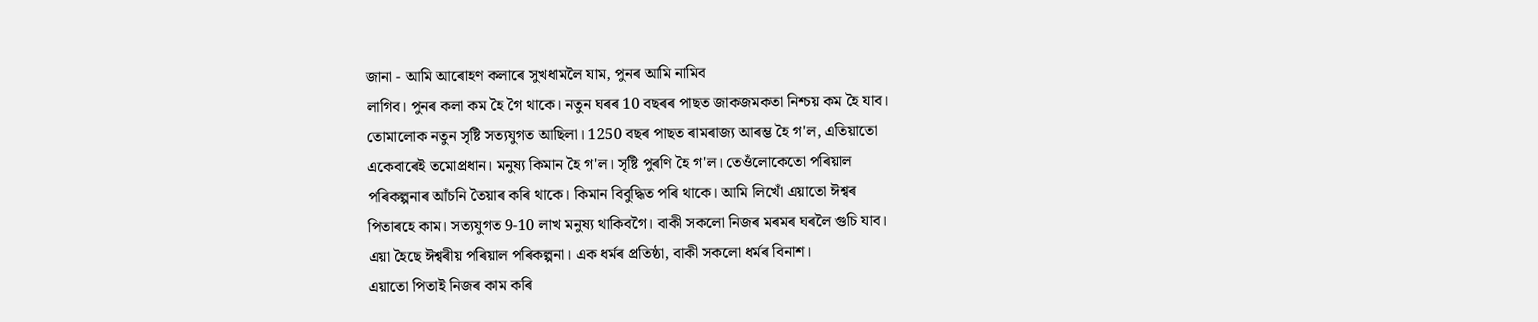জানা - আমি আৰোহণ কলাৰে সুখধামলৈ যাম, পুনৰ আমি নামিব
লাগিব। পুনৰ কলা কম হৈ গৈ থাকে। নতুন ঘৰৰ 10 বছৰৰ পাছত জাকজমকতা নিশ্চয় কম হৈ যাব।
তোমালোক নতুন সৃষ্টি সত্যযুগত আছিলা। 1250 বছৰ পাছত ৰামৰাজ্য আৰম্ভ হৈ গ'ল, এতিয়াতো
একেবাৰেই তমোপ্ৰধান। মনুষ্য কিমান হৈ গ'ল। সৃষ্টি পুৰণি হৈ গ'ল। তেওঁলোকেতো পৰিয়াল
পৰিকল্পনাৰ আঁচনি তৈয়াৰ কৰি থাকে। কিমান বিবুদ্ধিত পৰি থাকে। আমি লিখোঁ এয়াতো ঈশ্বৰ
পিতাৰহে কাম। সত্যযুগত 9-10 লাখ মনুষ্য থাকিবগৈ। বাকী সকলো নিজৰ মৰমৰ ঘৰলৈ গুচি যাব।
এয়া হৈছে ঈশ্বৰীয় পৰিয়াল পৰিকল্পনা। এক ধৰ্মৰ প্ৰতিষ্ঠা, বাকী সকলো ধৰ্মৰ বিনাশ।
এয়াতো পিতাই নিজৰ কাম কৰি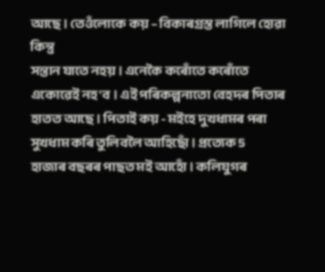আছে। তেওঁলোকে কয় – বিকাৰগ্ৰস্ত লাগিলে হোৱা কিন্তু
সন্তান যাতে নহয়। এনেকৈ কৰোঁতে কৰোঁতে একোৱেই নহ'ব। এই পৰিকল্পনাতো বেহদৰ পিতাৰ
হাতত আছে। পিতাই কয় - মইহে দুখধামৰ পৰা সুখধাম কৰি তুলিবলৈ আহিছোঁ। প্ৰত্যেক 5
হাজাৰ বছৰৰ পাছত মই আহোঁ। কলিযুগৰ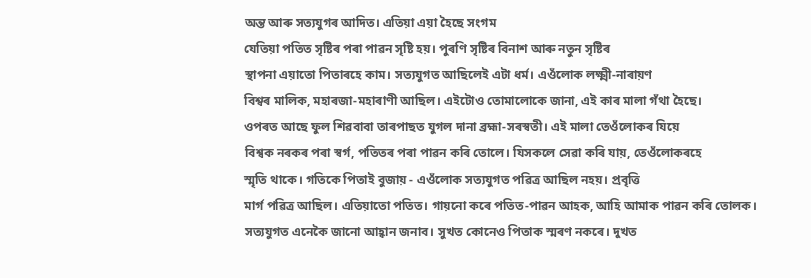অন্ত আৰু সত্যযুগৰ আদিত। এতিয়া এয়া হৈছে সংগম
যেতিয়া পতিত সৃষ্টিৰ পৰা পাৱন সৃষ্টি হয়। পুৰণি সৃষ্টিৰ বিনাশ আৰু নতুন সৃষ্টিৰ
স্থাপনা এয়াতো পিতাৰহে কাম। সত্যযুগত আছিলেই এটা ধৰ্ম। এওঁলোক লক্ষ্মী-নাৰায়ণ
বিশ্বৰ মালিক, মহাৰজা-মহাৰাণী আছিল। এইটোও তোমালোকে জানা, এই কাৰ মালা গঁথা হৈছে।
ওপৰত আছে ফুল শিৱবাবা তাৰপাছত যুগল দানা ব্ৰহ্মা-সৰস্বতী। এই মালা তেওঁলোকৰ যিয়ে
বিশ্বক নৰকৰ পৰা স্বৰ্গ, পতিতৰ পৰা পাৱন কৰি তোলে। যিসকলে সেৱা কৰি যায়, তেওঁলোকৰহে
স্মৃতি থাকে। গতিকে পিতাই বুজায় - এওঁলোক সত্যযুগত পৱিত্ৰ আছিল নহয়। প্ৰবৃত্তি
মাৰ্গ পৱিত্ৰ আছিল। এতিয়াতো পতিত। গায়নো কৰে পতিত-পাৱন আহক, আহি আমাক পাৱন কৰি তোলক।
সত্যযুগত এনেকৈ জানো আহ্বান জনাব। সুখত কোনেও পিতাক স্মৰণ নকৰে। দুখত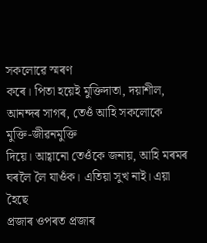সকলোৱে স্মৰণ
কৰে। পিতা হয়েই মুক্তিদাতা, দয়াশীল, আনন্দৰ সাগৰ, তেওঁ আহি সকলোকে মুক্তি-জীৱনমুক্তি
দিয়ে। আহ্বানো তেওঁকে জনায়, আহি মৰমৰ ঘৰলৈ লৈ যাওঁক। এতিয়া সুখ নাই। এয়া হৈছে
প্ৰজাৰ ওপৰত প্ৰজাৰ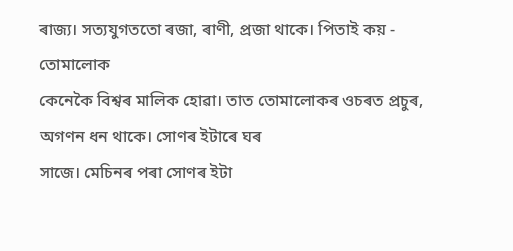ৰাজ্য। সত্যযুগততো ৰজা, ৰাণী, প্ৰজা থাকে। পিতাই কয় - তোমালোক
কেনেকৈ বিশ্বৰ মালিক হোৱা। তাত তোমালোকৰ ওচৰত প্ৰচুৰ, অগণন ধন থাকে। সোণৰ ইটাৰে ঘৰ
সাজে। মেচিনৰ পৰা সোণৰ ইটা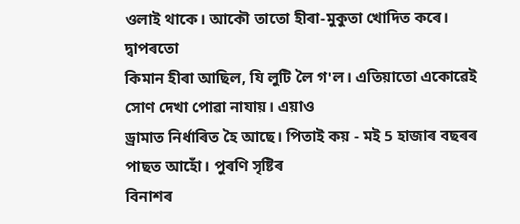ওলাই থাকে। আকৌ তাতো হীৰা-মুকুতা খোদিত কৰে। দ্বাপৰতো
কিমান হীৰা আছিল, যি লুটি লৈ গ'ল। এতিয়াতো একোৱেই সোণ দেখা পোৱা নাযায়। এয়াও
ড্ৰামাত নিৰ্ধাৰিত হৈ আছে। পিতাই কয় - মই 5 হাজাৰ বছৰৰ পাছত আহোঁ। পুৰণি সৃষ্টিৰ
বিনাশৰ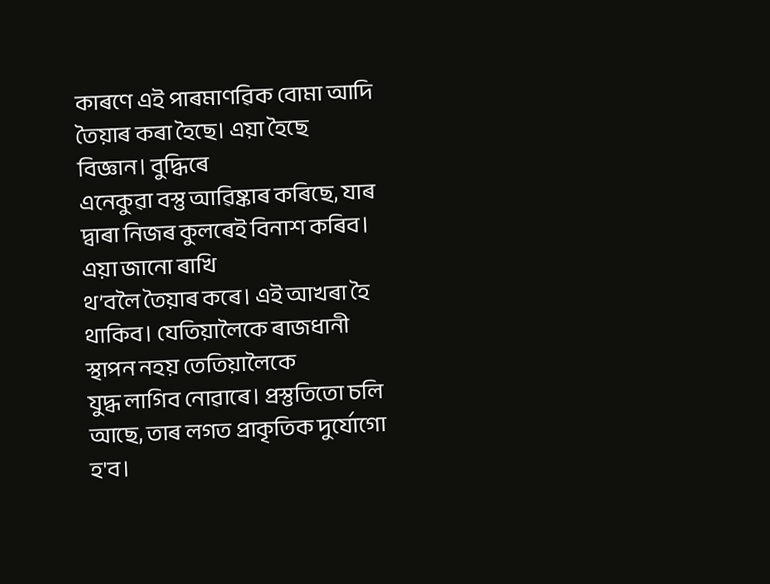কাৰণে এই পাৰমাণৱিক বোমা আদি তৈয়াৰ কৰা হৈছে। এয়া হৈছে বিজ্ঞান। বুদ্ধিৰে
এনেকুৱা বস্তু আৱিষ্কাৰ কৰিছে, যাৰ দ্বাৰা নিজৰ কুলৰেই বিনাশ কৰিব। এয়া জানো ৰাখি
থ’বলৈ তৈয়াৰ কৰে। এই আখৰা হৈ থাকিব। যেতিয়ালৈকে ৰাজধানী স্থাপন নহয় তেতিয়ালৈকে
যুদ্ধ লাগিব নোৱাৰে। প্ৰস্তুতিতো চলি আছে, তাৰ লগত প্ৰাকৃতিক দুৰ্যোগো হ'ব।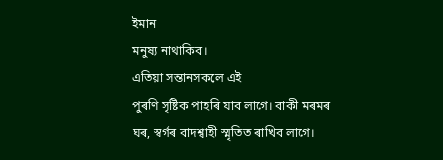ইমান
মনুষ্য নাথাকিব।
এতিয়া সন্তানসকলে এই
পুৰণি সৃষ্টিক পাহৰি যাব লাগে। বাকী মৰমৰ ঘৰ, স্বৰ্গৰ বাদশ্বাহী স্মৃতিত ৰাখিব লাগে।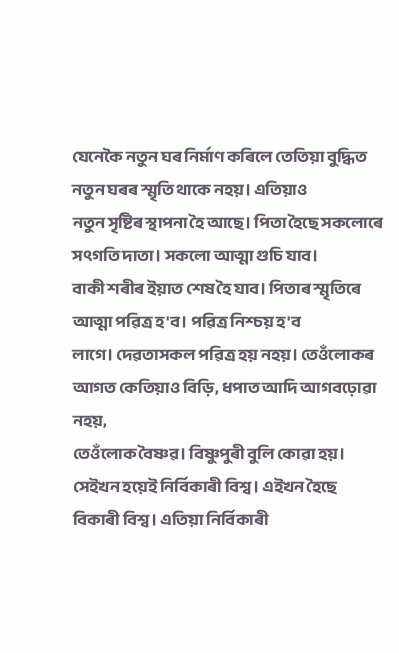যেনেকৈ নতুন ঘৰ নিৰ্মাণ কৰিলে তেতিয়া বুদ্ধিত নতুন ঘৰৰ স্মৃতি থাকে নহয়। এতিয়াও
নতুন সৃষ্টিৰ স্থাপনা হৈ আছে। পিতা হৈছে সকলোৰে সৎগতি দাতা। সকলো আত্মা গুচি যাব।
বাকী শৰীৰ ইয়াত শেষ হৈ যাব। পিতাৰ স্মৃতিৰে আত্মা পৱিত্র হ'ব। পৱিত্ৰ নিশ্চয় হ'ব
লাগে। দেৱতাসকল পৱিত্ৰ হয় নহয়। তেওঁলোকৰ আগত কেতিয়াও বিড়ি, ধপাত আদি আগবঢ়োৱা নহয়,
তেওঁলোক বৈষ্ণৱ। বিষ্ণুপুৰী বুলি কোৱা হয়। সেইখন হয়েই নিৰ্বিকাৰী বিশ্ব। এইখন হৈছে
বিকাৰী বিশ্ব। এতিয়া নিৰ্বিকাৰী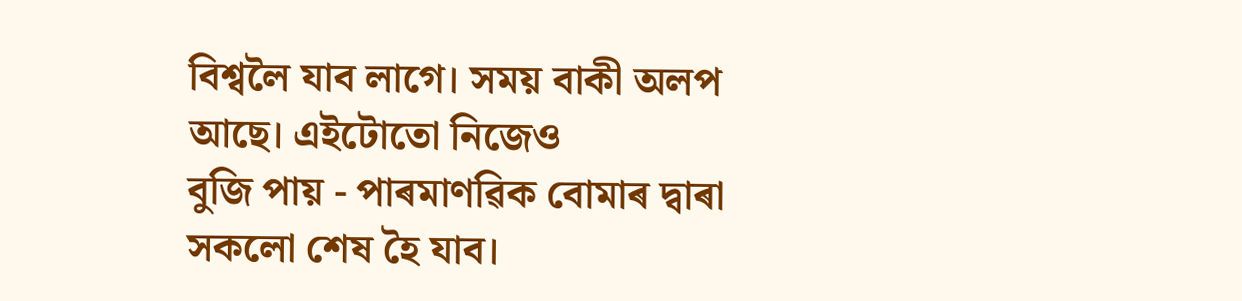বিশ্বলৈ যাব লাগে। সময় বাকী অলপ আছে। এইটোতো নিজেও
বুজি পায় - পাৰমাণৱিক বোমাৰ দ্বাৰা সকলো শেষ হৈ যাব।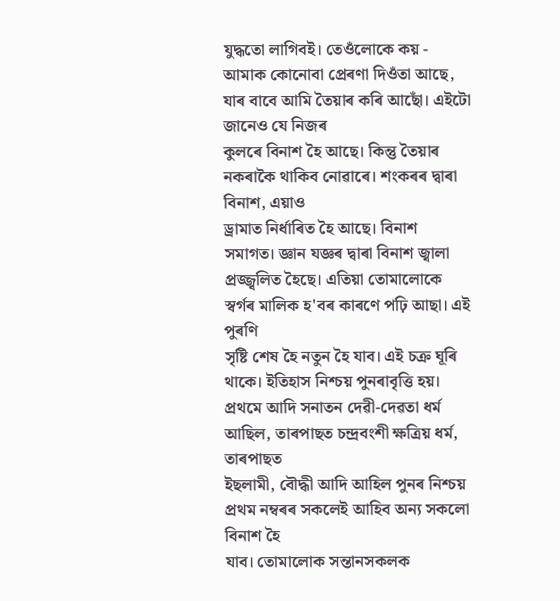যুদ্ধতো লাগিবই। তেওঁলোকে কয় -
আমাক কোনোবা প্ৰেৰণা দিওঁতা আছে, যাৰ বাবে আমি তৈয়াৰ কৰি আছোঁ। এইটো জানেও যে নিজৰ
কুলৰে বিনাশ হৈ আছে। কিন্তু তৈয়াৰ নকৰাকৈ থাকিব নোৱাৰে। শংকৰৰ দ্বাৰা বিনাশ, এয়াও
ড্ৰামাত নিৰ্ধাৰিত হৈ আছে। বিনাশ সমাগত। জ্ঞান যজ্ঞৰ দ্বাৰা বিনাশ জ্বালা
প্ৰজ্জ্বলিত হৈছে। এতিয়া তোমালোকে স্বৰ্গৰ মালিক হ'বৰ কাৰণে পঢ়ি আছা। এই পুৰণি
সৃষ্টি শেষ হৈ নতুন হৈ যাব। এই চক্ৰ ঘূৰি থাকে। ইতিহাস নিশ্চয় পুনৰাবৃত্তি হয়।
প্ৰথমে আদি সনাতন দেৱী-দেৱতা ধৰ্ম আছিল, তাৰপাছত চন্দ্ৰবংশী ক্ষত্ৰিয় ধৰ্ম, তাৰপাছত
ইছলামী, বৌদ্ধী আদি আহিল পুনৰ নিশ্চয় প্ৰথম নম্বৰৰ সকলেই আহিব অন্য সকলো বিনাশ হৈ
যাব। তোমালোক সন্তানসকলক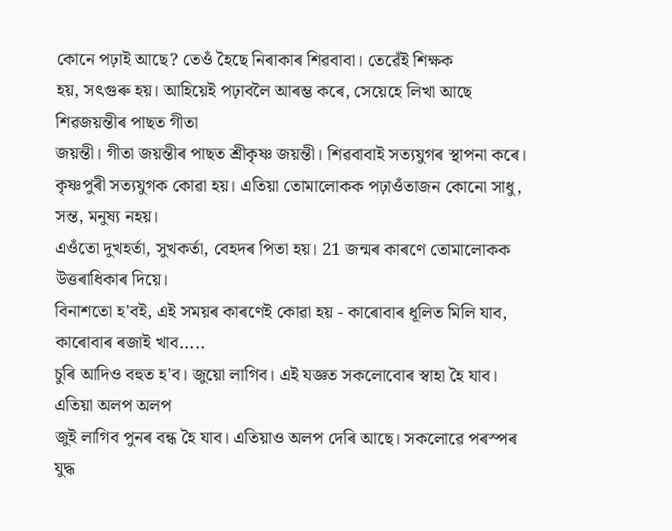কোনে পঢ়াই আছে? তেওঁ হৈছে নিৰাকাৰ শিৱবাবা। তেৱেঁই শিক্ষক
হয়, সৎগুৰু হয়। আহিয়েই পঢ়াবলৈ আৰম্ভ কৰে, সেয়েহে লিখা আছে শিৱজয়ন্তীৰ পাছত গীতা
জয়ন্তী। গীতা জয়ন্তীৰ পাছত শ্ৰীকৃষ্ণ জয়ন্তী। শিৱবাবাই সত্যযুগৰ স্থাপনা কৰে।
কৃষ্ণপুৰী সত্যযুগক কোৱা হয়। এতিয়া তোমালোকক পঢ়াওঁতাজন কোনো সাধু, সন্ত, মনুষ্য নহয়।
এওঁতো দুখহৰ্তা, সুখকৰ্তা, বেহদৰ পিতা হয়। 21 জন্মৰ কাৰণে তোমালোকক উত্তৰাধিকাৰ দিয়ে।
বিনাশতো হ'বই, এই সময়ৰ কাৰণেই কোৱা হয় - কাৰোবাৰ ধূলিত মিলি যাব, কাৰোবাৰ ৰজাই খাব.....
চুৰি আদিও বহুত হ'ব। জুয়ো লাগিব। এই যজ্ঞত সকলোবোৰ স্বাহা হৈ যাব। এতিয়া অলপ অলপ
জুই লাগিব পুনৰ বন্ধ হৈ যাব। এতিয়াও অলপ দেৰি আছে। সকলোৱে পৰস্পৰ যুদ্ধ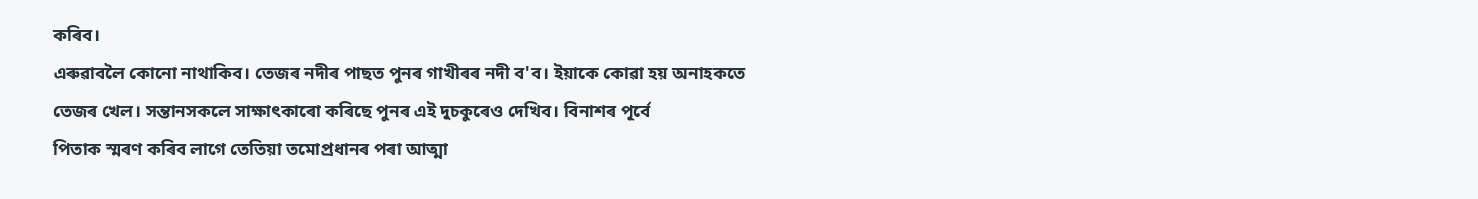কৰিব।
এৰুৱাবলৈ কোনো নাথাকিব। তেজৰ নদীৰ পাছত পুনৰ গাখীৰৰ নদী ব'ব। ইয়াকে কোৱা হয় অনাহকতে
তেজৰ খেল। সন্তানসকলে সাক্ষাৎকাৰো কৰিছে পুনৰ এই দুচকুৰেও দেখিব। বিনাশৰ পূৰ্বে
পিতাক স্মৰণ কৰিব লাগে তেতিয়া তমোপ্ৰধানৰ পৰা আত্মা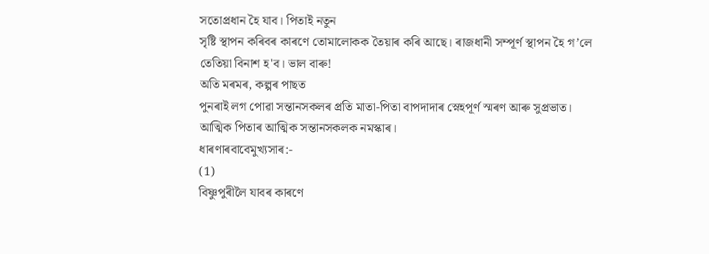সতোপ্ৰধান হৈ যাব। পিতাই নতুন
সৃষ্টি স্থাপন কৰিবৰ কাৰণে তোমালোকক তৈয়াৰ কৰি আছে। ৰাজধানী সম্পূৰ্ণ স্থাপন হৈ গ’লে
তেতিয়া বিনাশ হ'ব। ভাল বাৰু!
অতি মৰমৰ, কল্পৰ পাছত
পুনৰাই লগ পোৱা সন্তানসকলৰ প্ৰতি মাতা-পিতা বাপদাদাৰ স্নেহপূৰ্ণ স্মৰণ আৰু সুপ্ৰভাত।
আত্মিক পিতাৰ আত্মিক সন্তানসকলক নমস্কাৰ।
ধাৰণাৰবাবেমুখ্যসাৰ:-
(1)
বিষ্ণুপুৰীলৈ যাবৰ কাৰণে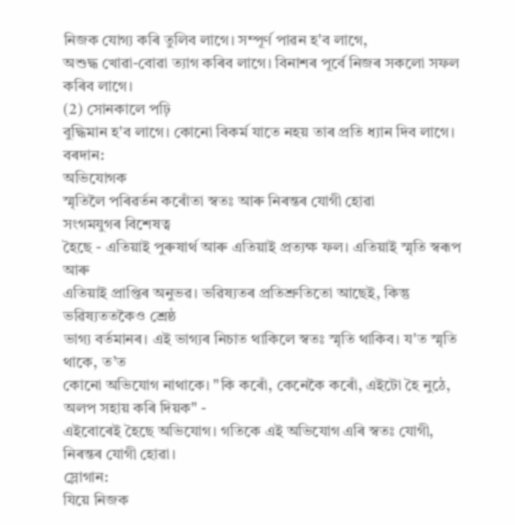নিজক যোগ্য কৰি তুলিব লাগে। সম্পূৰ্ণ পাৱন হ'ব লাগে,
অশুদ্ধ খোৱা-বোৱা ত্যাগ কৰিব লাগে। বিনাশৰ পূৰ্বে নিজৰ সকলো সফল কৰিব লাগে।
(2) সোনকালে পঢ়ি
বুদ্ধিমান হ'ব লাগে। কোনো বিকৰ্ম যাতে নহয় তাৰ প্ৰতি ধ্যান দিব লাগে।
বৰদান:
অভিযোগক
স্মৃতিলৈ পৰিৱৰ্তন কৰোঁতা স্বতঃ আৰু নিৰন্তৰ যোগী হোৱা
সংগমযুগৰ বিশেষত্ব
হৈছে - এতিয়াই পুৰুষাৰ্থ আৰু এতিয়াই প্ৰত্যক্ষ ফল। এতিয়াই স্মৃতি স্বৰূপ আৰু
এতিয়াই প্ৰাপ্তিৰ অনুভৱ। ভৱিষ্যতৰ প্ৰতিশ্ৰুতিতো আছেই, কিন্তু ভৱিষ্যততকৈও শ্ৰেষ্ঠ
ভাগ্য বৰ্তমানৰ। এই ভাগ্যৰ নিচাত থাকিলে স্বতঃ স্মৃতি থাকিব। য'ত স্মৃতি থাকে, ত’ত
কোনো অভিযোগ নাথাকে। "কি কৰোঁ, কেনেকৈ কৰোঁ, এইটো হৈ নুঠে, অলপ সহায় কৰি দিয়ক" -
এইবোৰেই হৈছে অভিযোগ। গতিকে এই অভিযোগ এৰি স্বতঃ যোগী, নিৰন্তৰ যোগী হোৱা।
স্লোগান:
যিয়ে নিজক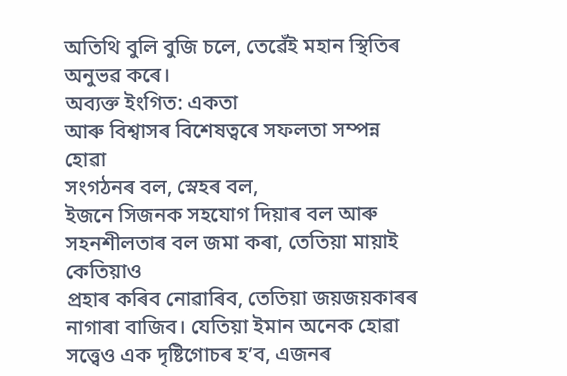অতিথি বুলি বুজি চলে, তেৱেঁই মহান স্থিতিৰ অনুভৱ কৰে।
অব্যক্ত ইংগিত: একতা
আৰু বিশ্বাসৰ বিশেষত্বৰে সফলতা সম্পন্ন হোৱা
সংগঠনৰ বল, স্নেহৰ বল,
ইজনে সিজনক সহযোগ দিয়াৰ বল আৰু সহনশীলতাৰ বল জমা কৰা, তেতিয়া মায়াই কেতিয়াও
প্ৰহাৰ কৰিব নোৱাৰিব, তেতিয়া জয়জয়কাৰৰ নাগাৰা বাজিব। যেতিয়া ইমান অনেক হোৱা
সত্ত্বেও এক দৃষ্টিগোচৰ হ’ব, এজনৰ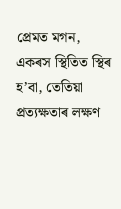প্ৰেমত মগন, একৰস স্থিতিত স্থিৰ হ’বা, তেতিয়া
প্ৰত্যক্ষতাৰ লক্ষণ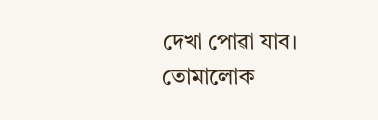দেখা পোৱা যাব। তোমালোক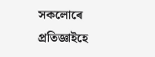সকলোৰে প্ৰতিজ্ঞাইহে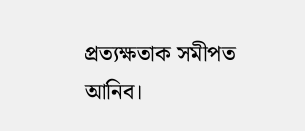প্ৰত্যক্ষতাক সমীপত
আনিব।